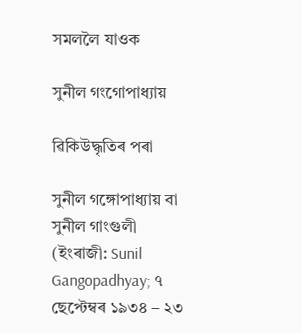সমললৈ যাওক

সুনীল গংগোপাধ্যায়

ৱিকিউদ্ধৃতিৰ পৰা

সুনীল গঙ্গোপাধ্যায় বা সুনীল গাংগুলী (ইংৰাজী: Sunil Gangopadhyay; ৭ ছেপ্টেম্বৰ ১৯৩৪ – ২৩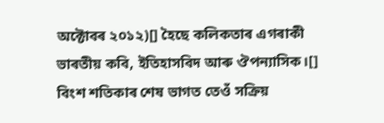অক্টোবৰ ২০১২)[] হৈছে কলিকতাৰ এগৰাকী ভাৰতীয় কবি, ইতিহাসবিদ আৰু ঔপন্যাসিক।[] বিংশ শতিকাৰ শেষ ভাগত তেওঁ সক্ৰিয়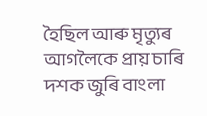হৈছিল আৰু মৃত্যুৰ আগলৈকে প্ৰায় চাৰি দশক জুৰি বাংলা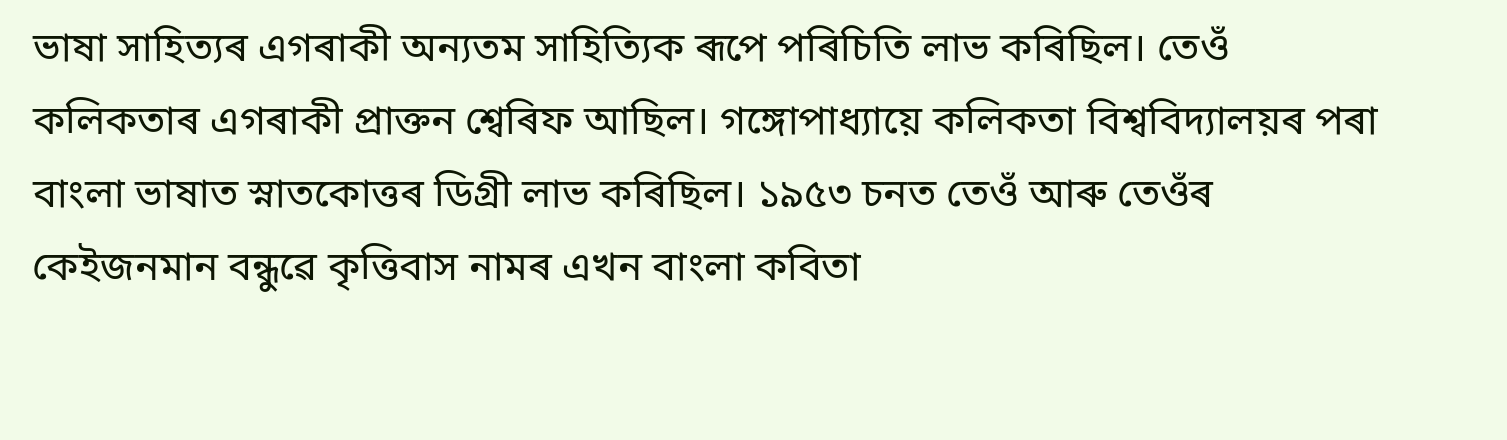ভাষা সাহিত্যৰ এগৰাকী অন্যতম সাহিত্যিক ৰূপে পৰিচিতি লাভ কৰিছিল। তেওঁ কলিকতাৰ এগৰাকী প্ৰাক্তন শ্বেৰিফ আছিল। গঙ্গোপাধ্যায়ে কলিকতা বিশ্ববিদ্যালয়ৰ পৰা বাংলা ভাষাত স্নাতকোত্তৰ ডিগ্ৰী লাভ কৰিছিল। ১৯৫৩ চনত তেওঁ আৰু তেওঁৰ কেইজনমান বন্ধুৱে কৃত্তিবাস নামৰ এখন বাংলা কবিতা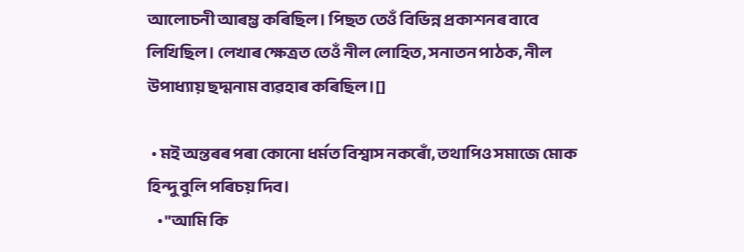আলোচনী আৰম্ভ কৰিছিল। পিছত তেওঁ বিভিন্ন প্ৰকাশনৰ বাবে লিখিছিল। লেখাৰ ক্ষেত্ৰত তেওঁ নীল লোহিত, সনাতন পাঠক, নীল উপাধ্যায় ছদ্মনাম ব্যৱহাৰ কৰিছিল।[]

  • মই অন্তৰৰ পৰা কোনো ধৰ্মত বিশ্বাস নকৰোঁ, তথাপিও সমাজে মোক হিন্দু বুলি পৰিচয় দিব।
    • "আমি কি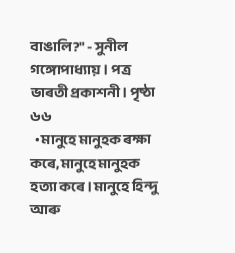বাঙালি?" - সুনীল গঙ্গোপাধ্যায়। পত্ৰ ভাৰতী প্ৰকাশনী। পৃষ্ঠা ৬৬
  • মানুহে মানুহক ৰক্ষা কৰে, মানুহে মানুহক হত্যা কৰে। মানুহে হিন্দু আৰু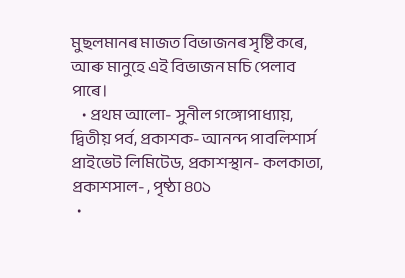মুছলমানৰ মাজত বিভাজনৰ সৃষ্টি কৰে, আৰু মানুহে এই বিভাজন মচি পেলাব পাৰে।
    • প্ৰথম আলো- সুনীল গঙ্গোপাধ্যায়, দ্বিতীয় পৰ্ব, প্ৰকাশক- আনন্দ পাবলিশাৰ্স প্ৰাইভেট লিমিটেড, প্ৰকাশস্থান- কলকাতা, প্ৰকাশসাল- , পৃষ্ঠা ৪০১
  •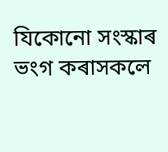যিকোনো সংস্কাৰ ভংগ কৰাসকলে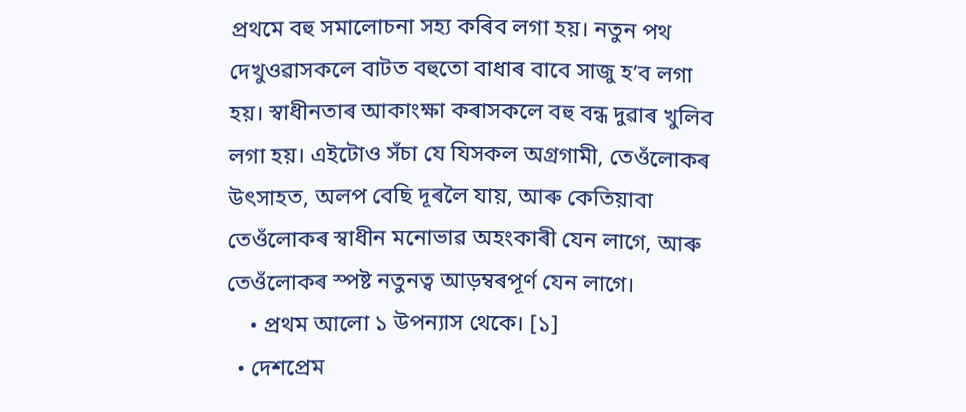প্ৰথমে বহু সমালোচনা সহ্য কৰিব লগা হয়। নতুন পথ দেখুওৱাসকলে বাটত বহুতো বাধাৰ বাবে সাজু হ’ব লগা হয়। স্বাধীনতাৰ আকাংক্ষা কৰাসকলে বহু বন্ধ দুৱাৰ খুলিব লগা হয়। এইটোও সঁচা যে যিসকল অগ্ৰগামী, তেওঁলোকৰ উৎসাহত, অলপ বেছি দূৰলৈ যায়, আৰু কেতিয়াবা তেওঁলোকৰ স্বাধীন মনোভাৱ অহংকাৰী যেন লাগে, আৰু তেওঁলোকৰ স্পষ্ট নতুনত্ব আড়ম্বৰপূৰ্ণ যেন লাগে।
    • প্ৰথম আলো ১ উপন্যাস থেকে। [১]
  • দেশপ্ৰেম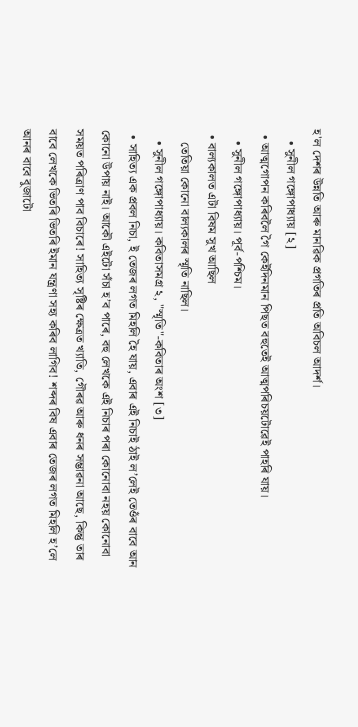হ'ল দেশৰ উন্নতি আৰু মানৱিক প্ৰগতিৰ প্ৰতি অবিচল আদৰ্শ।
    • সুনীল গঙ্গোপাধ্যায় [২]
  • আত্মগোপন কৰিবলৈ গৈ কেইদিনমান পিছত বহুতেই আত্মপৰিচয়টোৱেই পাহৰি যায়।
    • সুনীল গঙ্গোপাধ্যায়। পূৰ্ব-পশ্চিম।
  • বাল্যকালত এটা বিষম সুখ আছিল
    তেতিয়া কোনো বাল্যকালৰ স্মৃতি নাছিল।
    • সুনীল গঙ্গোপাধ্যায়। কবিতাসমগ্ৰ ২, "স্মৃতি"-কবিতাৰ অংশ [৩]
  • সাহিত্য এক প্ৰবল নিচা, ই তেজৰ লগত মিহলি হৈ যায়, এবাৰ এই নিচাই ঠাই ল’লেই তেওঁৰ বাবে আন কোনো উপায় নাই। আকৌ এইটো সঁচা হ’ব পাৰে, বহু লেখকে এই নিচাৰ পৰা কোনোবা নহয় কোনোবা সময়ত পৰিত্ৰাণ পাব বিচাৰে! সাহিত্য সৃষ্টিৰ ক্ষেত্ৰত খ্যাতি, গৌৰৱ আৰু ধনৰ সম্ভাৱনা আছে, কিন্তু তাৰ বাবে লেখকে ভিতৰি ভিতৰি ইমান যন্ত্ৰণা সহ্য কৰিব লাগিব! শব্দৰ বিষ এবাৰ তেজৰ লগত মিহলি হ’লে আনৰ বাবে বুজাটো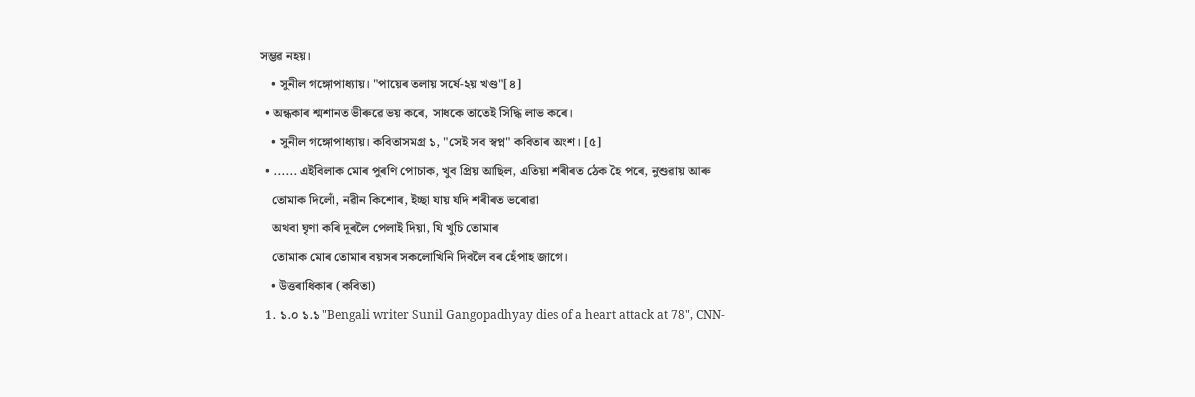সম্ভৱ নহয়।
    • সুনীল গঙ্গোপাধ্যায়। "পায়েৰ তলায় সৰ্ষে-২য় খণ্ড"[৪]
  • অন্ধকাৰ শ্মশানত ভীৰুৱে ভয় কৰে, সাধকে তাতেই সিদ্ধি লাভ কৰে।
    • সুনীল গঙ্গোপাধ্যায়। কবিতাসমগ্ৰ ১, "সেই সব স্বপ্ন" কবিতাৰ অংশ। [৫]
  • ...... এইবিলাক মোৰ পুৰণি পোচাক, খুব প্ৰিয় আছিল, এতিয়া শৰীৰত ঠেক হৈ পৰে, নুশুৱায় আৰু
    তোমাক দিলোঁ, নৱীন কিশোৰ, ইচ্ছা যায় যদি শৰীৰত ভৰোৱা
    অথবা ঘৃণা কৰি দূৰলৈ পেলাই দিয়া, যি খুচি তোমাৰ
    তোমাক মোৰ তোমাৰ বয়সৰ সকলোখিনি দিবলৈ বৰ হেঁপাহ জাগে।
    • উত্তৰাধিকাৰ (কবিতা)
  1. ১.০ ১.১ "Bengali writer Sunil Gangopadhyay dies of a heart attack at 78", CNN-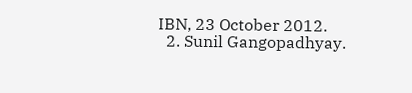IBN, 23 October 2012.
  2. Sunil Gangopadhyay.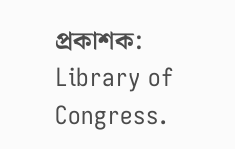প্ৰকাশক: Library of Congress.